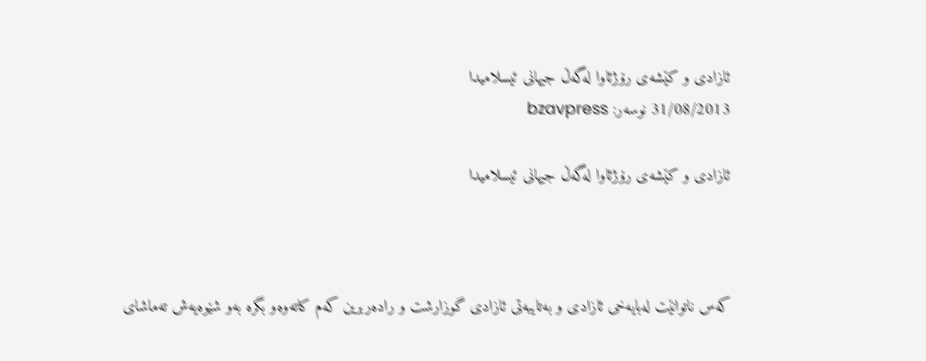ئازادی‌ و كێشه‌ی‌ رۆژئاوا له‌گه‌ڵ جیهانی‌ ئیسلامیدا
31/08/2013 نوسەر: bzavpress

ئازادی‌ و كێشه‌ی‌ رۆژئاوا له‌گه‌ڵ جیهانی‌ ئیسلامیدا



كه‌س ناتوانێت له‌بایه‌خی‌ ئازادی‌ و به‌تایبه‌تی‌ ئازادی‌ گوزارشت و راده‌ربرین كه‌م كاته‌وه‌و بگره‌ به‌و شێوه‌یه‌ش ته‌ماشای‌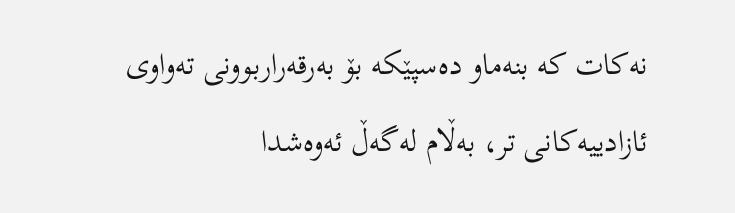نه‌كات كه‌ بنه‌ماو ده‌سپێكه‌ بۆ به‌رقه‌راربوونی‌ ته‌واوی‌ ئازادییه‌كانی‌ تر، به‌ڵام له‌گه‌ڵ ئه‌وه‌شدا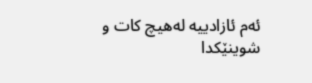ئه‌م ئازادییه‌ له‌هیچ كات و شوینێكدا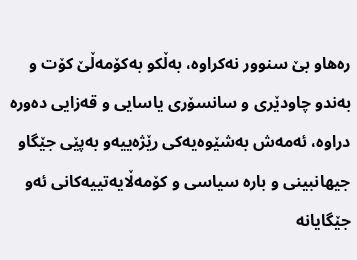ره‌هاو بێ‌ سنوور نه‌كراوه‌، به‌ڵكو به‌كۆمه‌ڵێ‌ كۆت و به‌ندو چاودێری‌ و سانسۆری‌ یاسایی‌ و قه‌زایی‌ ده‌وره‌ دراوه‌، ئه‌مه‌ش به‌شێوه‌یه‌كی‌ رێژه‌ییه‌و به‌پێی‌ جێگاو جیهانبینی‌ و باره‌ سیاسی‌ و كۆمه‌ڵایه‌تییه‌كانی‌ ئه‌و جێگایانه‌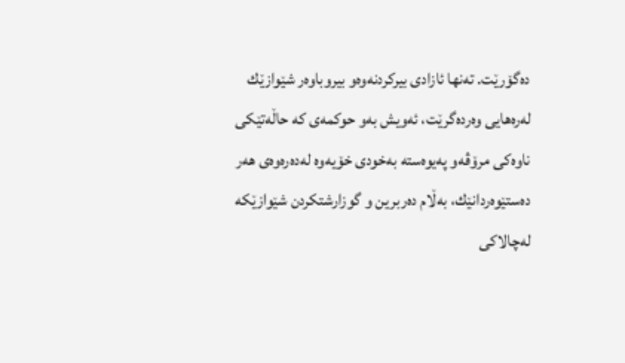ده‌گۆرێت. ته‌نها ئازادی‌ بیركردنه‌وه‌و بیروباوه‌ر شێوازێك له‌ره‌هایی‌ وه‌رده‌گرێت، ئه‌ویش به‌و حوكمه‌ی‌ كه‌ حاڵه‌تێكی‌ ناوه‌كی‌ مرۆڤه‌و په‌یوه‌سته‌ به‌خودی‌ خۆیه‌وه‌ له‌ده‌ره‌وه‌ی‌ هه‌ر ده‌ستێوه‌ردانێك، به‌ڵام ده‌ربرین و گوزارشتكردن شێوازێكه‌ له‌چالاكی‌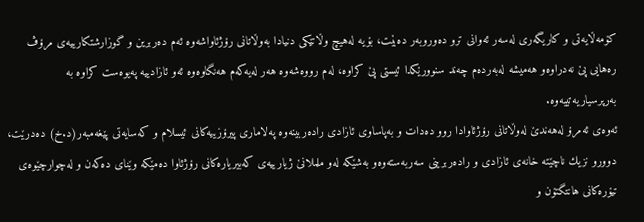كۆمه‌ڵایه‌تی‌ و كاریگه‌ری‌ له‌سه‌ر ئه‌وانی‌ ترو ده‌وروبه‌ر ده‌بێت، بۆیه‌ له‌هیچ وڵاتێكی‌ دنیادا به‌وڵاتانی‌ رۆژئاواشه‌وه‌ ئه‌م ده‌ربرین و گوزارشتكارییه‌ی‌ مرۆڤ ره‌هایی‌ پێ‌ نه‌دراوه‌و هه‌میشه‌ له‌به‌رده‌م چه‌ند سنوورێكدا ئیستی‌ پێ‌ كراوه‌، له‌م رووه‌شه‌وه‌ هه‌ر له‌یه‌كه‌م هه‌نگاوه‌وه‌ ئه‌و ئازادییه‌ په‌یوه‌ست كراوه‌ به‌ به‌رپرسیاریه‌تییه‌وه‌.
ئه‌وه‌ی‌ ئه‌مرۆ له‌هه‌ندێ‌ له‌وڵاتانی‌ رۆژئاوادا روو ده‌دات و به‌پاساوی‌ ئازادی‌ راده‌ربینه‌وه‌ په‌لاماری‌ پیرۆزییه‌كانی‌ ئیسلام و كه‌سایه‌تی‌ پێغه‌مبه‌ر(د.خ) ده‌درێت، دوورو نزیك ناچێته‌ خانه‌ی‌ ئازادی‌ و راده‌ربرینی‌ سه‌ربه‌سته‌وه‌و به‌شێكه‌ له‌و ململانێ‌ ژیارییه‌ی‌ كه‌بیریاره‌كانی‌ رۆژئاوا ده‌مێكه‌ وێنای‌ ده‌كه‌ن و له‌چوارچێوه‌ی‌ تیۆره‌كانی‌ هانتگتۆن و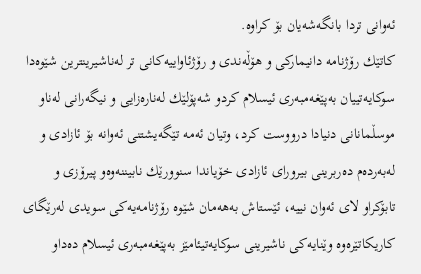ئه‌وانی‌ تردا بانگه‌شه‌یان بۆ كراوه‌.
كاتێك رۆژنامه‌ دانیماركی‌ و هۆڵه‌ندی‌ و رۆژئاواییه‌كانی‌ تر له‌ناشیرینترین شێوه‌دا سوكایه‌تییان به‌پێغه‌مبه‌ری‌ ئیسلام كردو شه‌پۆلێك له‌ناره‌زایی‌ و نیگه‌رانی‌ له‌ناو موسڵمانانی‌ دنیادا درووست كرد، وتیان ئه‌مه‌ تێگه‌یشتنی‌ ئه‌وانه‌ بۆ ئازادی‌ و له‌به‌رده‌م ده‌ربرینی‌ بیرورای‌ ئازادی‌ خۆیاندا سنوورێك نابیننه‌وه‌و پیرۆزی‌ و تابۆكراو لای‌ ئه‌وان نییه‌، ئێستاش به‌هه‌مان شێوه‌ رۆژنامه‌یه‌كی‌ سویدی‌ له‌رێگای‌ كاریكاتێره‌وه‌ وێنایه‌كی‌ ناشیرینی‌ سوكایه‌تیئامێز به‌پێغه‌مبه‌ری‌ ئیسلام ده‌داو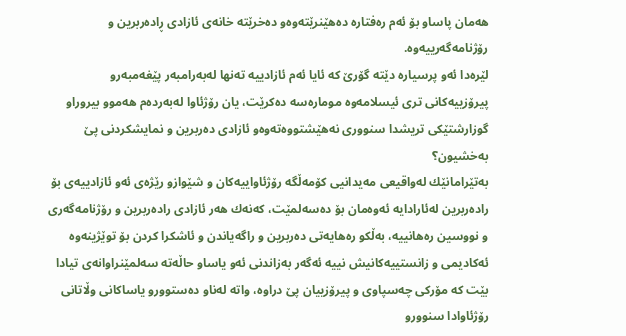هه‌مان پاساو بۆ ئه‌م ره‌فتاره‌ ده‌هێنرێته‌وه‌و ده‌خرێته‌ خانه‌ی‌ ئازادی‌ ڕاده‌ربرین و رۆژنامه‌گه‌رییه‌وه‌.
لێره‌دا ئه‌و پرسیاره‌ دێته‌ گۆرێ‌ كه‌ ئایا ئه‌م ئازادییه‌ ته‌نها له‌به‌رامبه‌ر پێغه‌مبه‌رو پیرۆزییه‌كانی‌ تری‌ ئیسلامه‌وه‌ موماره‌سه‌ ده‌كرێت، یان رۆژئاوا له‌به‌رده‌م هه‌موو بیروراو گوزارشتێكی‌ تریشدا سنووری‌ نه‌هێشتووه‌ته‌وه‌و ئازادی‌ ده‌ربرین و نمایشكردنی‌ پێ‌ به‌خشیون؟
به‌تێرامانێك له‌واقیعی‌ مه‌یدانیی‌ كۆمه‌ڵگه‌ رۆژئاواییه‌كان و شێوازو رێژه‌ی‌ ئه‌و ئازادییه‌ی‌ بۆ راده‌ربرین له‌ئارادایه‌ ئه‌وه‌مان بۆ ده‌سه‌لمێت، كه‌نه‌ك هه‌ر ئازادی‌ راده‌ربرین و رۆژنامه‌گه‌ری‌ و نووسین ره‌هانییه‌، به‌ڵكو ره‌هایه‌تی‌ ده‌ربرین و راگه‌یاندن و ئاشكرا كردن بۆ توێژینه‌وه‌ ئه‌كادیمی‌ و زانستییه‌كانیش نییه‌ ئه‌گه‌ر به‌زاندنی‌ ئه‌و یاساو حاڵه‌ته‌ سه‌لمێنراوانه‌ی‌ تیادا بێت كه‌ مۆركی‌ چه‌سپاوی‌ و پیرۆزییان پێ‌ دراوه‌، واته‌ له‌ناو ده‌ستوورو یاساكانی‌ وڵاتانی‌ رۆژئاوادا سنوورو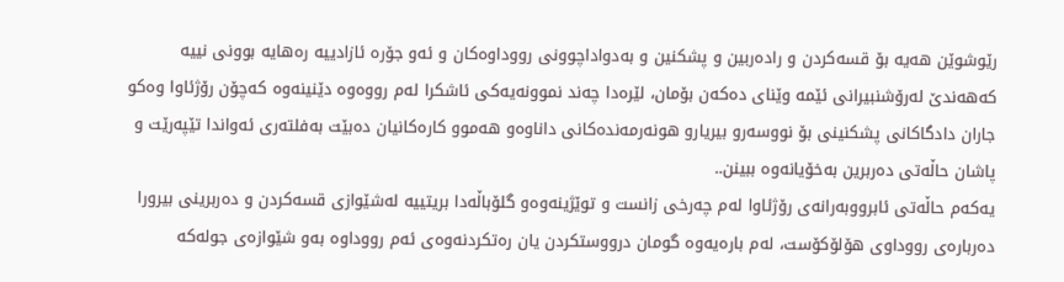رێوشوێن هه‌یه‌ بۆ قسه‌كردن و راده‌ربین و پشكنین و به‌دواداچوونی‌ رووداوه‌كان و ئه‌و جۆره‌ ئازادییه‌ ره‌هایه‌ بوونی‌ نییه‌ كه‌هه‌ندێ‌ له‌رۆشنبیرانی‌ ئێمه‌ وێنای‌ ده‌كه‌ن بۆمان، لێره‌دا چه‌ند نموونه‌یه‌كی‌ ئاشكرا له‌م رووه‌وه‌ دێنینه‌وه‌ كه‌چۆن رۆژئاوا وه‌كو جاران دادگاكانی‌ پشكنینی‌ بۆ نووسه‌رو بیریارو هونه‌رمه‌نده‌كانی‌ داناوه‌و هه‌موو كاره‌كانیان ده‌بێت به‌فلته‌ری‌ ئه‌واندا تێپه‌رێت و پاشان حاڵه‌تی‌ ده‌ربرین به‌خۆیانه‌وه‌ ببینن..
یه‌كه‌م حاڵه‌تی‌ ئابرووبه‌رانه‌ی‌ رۆژئاوا له‌م چه‌رخی‌ زانست و توێژینه‌وه‌و گلۆباڵه‌دا بریتییه‌ له‌شێوازی‌ قسه‌كردن و ده‌ربرینی‌ بیرورا ده‌رباره‌ی‌ رووداوی‌ هۆلۆكۆست، له‌م باره‌یه‌وه‌ گومان درووستكردن یان ره‌تكردنه‌وه‌ی‌ ئه‌م رووداوه‌ به‌و شێوازه‌ی‌ جوله‌كه‌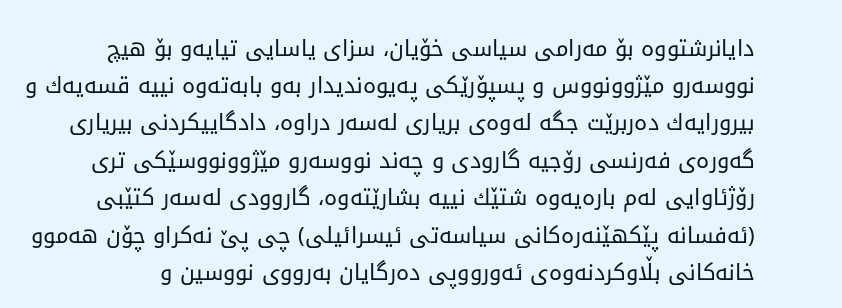دایانرشتووه‌ بۆ مه‌رامی‌ سیاسی‌ خۆیان، سزای‌ یاسایی‌ تیایه‌و بۆ هیچ نووسه‌رو مێژوونووس و پسپۆرێكی‌ په‌یوه‌ندیدار به‌و بابه‌ته‌وه‌ نییه‌ قسه‌یه‌ك و بیرورایه‌ك ده‌ربرێت جگه‌ له‌وه‌ی‌ بریاری‌ له‌سه‌ر دراوه‌، دادگاییكردنی‌ بیریاری‌ گه‌وره‌ی‌ فه‌رنسی‌ رۆجیه‌ گارودی‌ و چه‌ند نووسه‌رو مێژوونووسێكی‌ تری‌ رۆژئاوایی‌ له‌م باره‌یه‌وه‌ شتێك نییه‌ بشارێته‌وه‌، گاروودی‌ له‌سه‌ر كتێبی‌ (ئه‌فسانه‌ پێكهێنه‌ره‌كانی‌ سیاسه‌تی‌ ئیسرائیلی‌) چی‌ پێ‌ نه‌كراو چۆن هه‌موو خانه‌كانی‌ بڵاوكردنه‌وه‌ی‌ ئه‌ورووپی‌ ده‌رگایان به‌رووی‌ نووسین و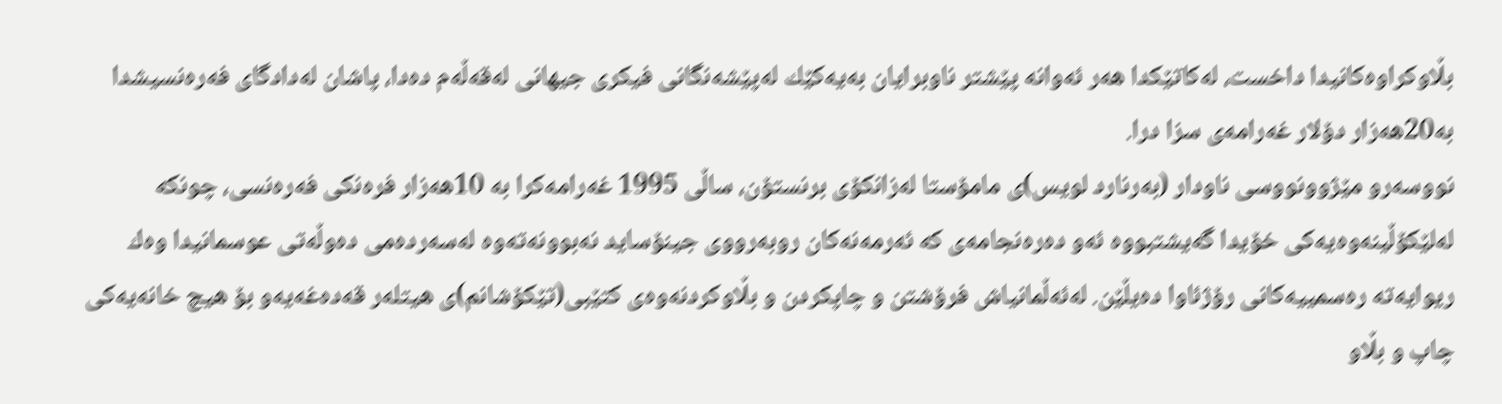بڵاوكراوه‌كانیدا داخست، له‌كاتێكدا هه‌ر ئه‌وانه‌ پێشتر ناوبرایان به‌یه‌كێك له‌پێشه‌نگانی‌ فیكری‌ جیهانی‌ له‌قه‌ڵه‌م ده‌دا، پاشان له‌دادگای‌ فه‌ره‌نسیشدا به‌20هه‌زار دۆلار غه‌رامه‌ی‌ سزا درا.
نووسه‌رو مێژوونووسی‌ ناودار (به‌رنارد لویس)ی‌ مامۆستا له‌زانكۆی‌ برنستۆن، ساڵی‌ 1995 غه‌رامه‌كرا به‌ 10هه‌زار فره‌نكی‌ فه‌ره‌نسی‌، چونكه‌ له‌لێكۆڵینه‌وه‌یه‌كی‌ خۆیدا گه‌یشتبووه‌ ئه‌و ده‌ره‌نجامه‌ی‌ كه‌ ئه‌رمه‌نه‌كان روبه‌رووی‌ جینۆساید نه‌بوونه‌ته‌وه‌ له‌سه‌رده‌می‌ ده‌وڵه‌تی‌ عوسمانیدا وه‌ك ریوایه‌ته‌ ره‌سمییه‌كانی‌ رۆژئاوا ده‌یڵێن. له‌ئه‌ڵمانیاش فرۆشتن و چاپكردن و بڵاوكردنه‌وه‌ی‌ كتێبی‌(تێكۆشانم)ی‌ هیتله‌ر قه‌ده‌غه‌یه‌و بۆ هیچ خانه‌یه‌كی‌ چاپ و بڵاو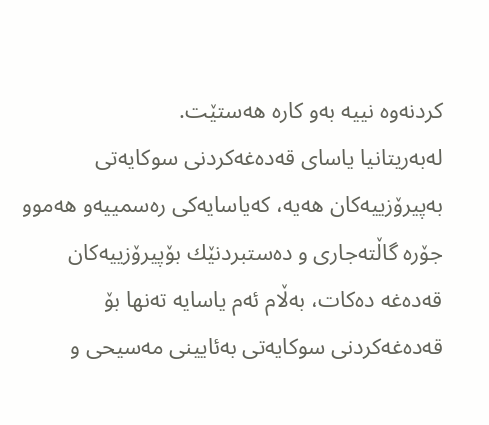كردنه‌وه‌ نییه‌ به‌و كاره‌ هه‌ستێت.
له‌به‌ریتانیا یاسای‌ قه‌ده‌غه‌كردنی‌ سوكایه‌تی‌ به‌پیرۆزییه‌كان هه‌یه‌، كه‌یاسایه‌كی‌ ره‌سمییه‌و هه‌موو جۆره‌ گاڵته‌جاری‌ و ده‌ستبردنێك بۆپیرۆزییه‌كان قه‌ده‌غه‌ ده‌كات، به‌ڵام ئه‌م یاسایه‌ ته‌نها بۆ قه‌ده‌غه‌كردنی‌ سوكایه‌تی‌ به‌ئایینی‌ مه‌سیحی‌ و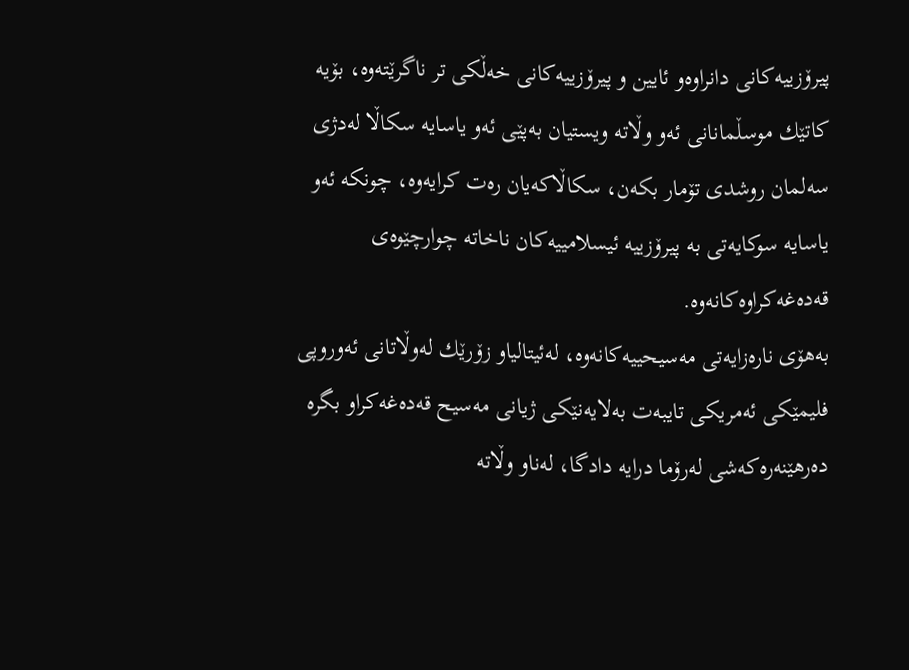پیرۆزییه‌كانی‌ دانراوه‌و ئایین و پیرۆزییه‌كانی‌ خه‌ڵكی‌ تر ناگرێته‌وه‌، بۆیه‌ كاتێك موسڵمانانی‌ ئه‌و وڵاته‌ ویستیان به‌پێی‌ ئه‌و یاسایه‌ سكاڵا له‌دژی‌ سه‌لمان روشدی‌ تۆمار بكه‌ن، سكاڵاكه‌یان ره‌ت كرایه‌وه‌، چونكه‌ ئه‌و یاسایه‌ سوكایه‌تی‌ به‌ پیرۆزییه‌ ئیسلامییه‌كان ناخاته‌ چوارچێوه‌ی‌ قه‌ده‌غه‌كراوه‌كانه‌وه‌.
به‌هۆی‌ ناره‌زایه‌تی‌ مه‌سیحییه‌كانه‌وه‌، له‌ئیتالیاو زۆرێك له‌وڵاتانی‌ ئه‌وروپی‌ فلیمێكی‌ ئه‌مریكی‌ تایبه‌ت به‌لایه‌نێكی‌ ژیانی‌ مه‌سیح قه‌ده‌غه‌كراو بگره‌ ده‌رهێنه‌ره‌كه‌شی‌ له‌رۆما درایه‌ دادگا، له‌ناو وڵاته‌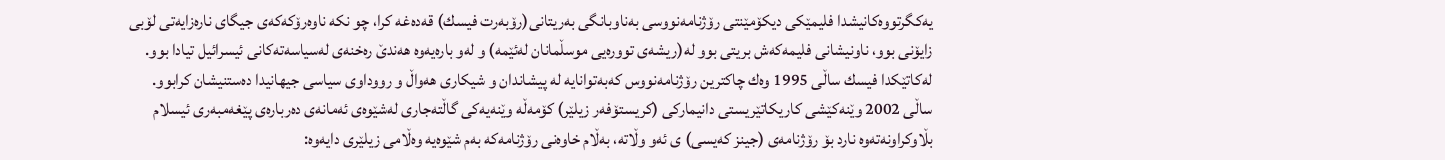یه‌كگرتووه‌كانیشدا فلیمێكی‌ دیكۆمێنتی‌ رۆژنامه‌نووسی‌ به‌ناوبانگی‌ به‌ریتانی‌(رۆبه‌رت فیسك) قه‌ده‌غه‌ كرا، چو نكه‌ ناوه‌رۆكه‌كه‌ی‌ جیگای‌ ناره‌زایه‌تی‌ لۆبی‌ زایۆنی‌ بوو، ناونیشانی‌ فلیمه‌كه‌ش بریتی‌ بوو له‌(ریشه‌ی‌ تووره‌یی‌ موسڵمانان له‌ئێمه‌) و له‌و باره‌یه‌وه‌ هه‌ندێ‌ ره‌خنه‌ی‌ له‌سیاسه‌ته‌كانی‌ ئیسرائیل تیادا بوو. له‌كاتێكدا فیسك ساڵی‌ 1995 وه‌ك چاكترین رۆژنامه‌نووس كه‌به‌توانایه‌ له‌ پیشاندان و شیكاری‌ هه‌واڵ و رووداوی‌ سیاسی‌ جیهانیدا ده‌ستنیشان كرابوو.
ساڵی‌ 2002 وێنه‌كێشی‌ كاریكاتێریستی‌ دانیماركی‌ (كریستۆفه‌ر زیلێر) كۆمه‌ڵه‌ وێنه‌یه‌كی‌ گاڵته‌جاری‌ له‌شێوه‌ی‌ ئه‌مانه‌ی‌ ده‌رباره‌ی‌ پێغه‌مبه‌ری‌ ئیسلام بڵاوكراونه‌ته‌وه‌ نارد بۆ رۆژنامه‌ی‌ (جینز كه‌یسی‌) ی‌ ئه‌و وڵاته‌، به‌ڵام خاوه‌نی‌ رۆژنامه‌كه‌ به‌م شێوه‌یه‌ وه‌ڵامی‌ زیلێری‌ دایه‌وه‌: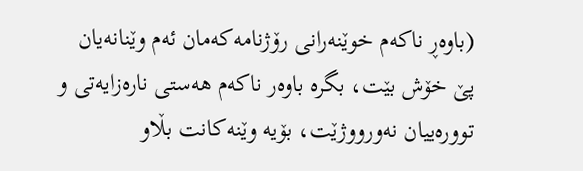(باوه‌ڕ ناكه‌م خوێنه‌رانی‌ رۆژنامه‌كه‌مان ئه‌م وێنانه‌یان پێ‌ خۆش بێت، بگره‌ باوه‌ر ناكه‌م هه‌ستی‌ ناره‌زایه‌تی‌ و تووره‌ییان نه‌ورووژێت، بۆیه‌ وێنه‌كانت بڵاو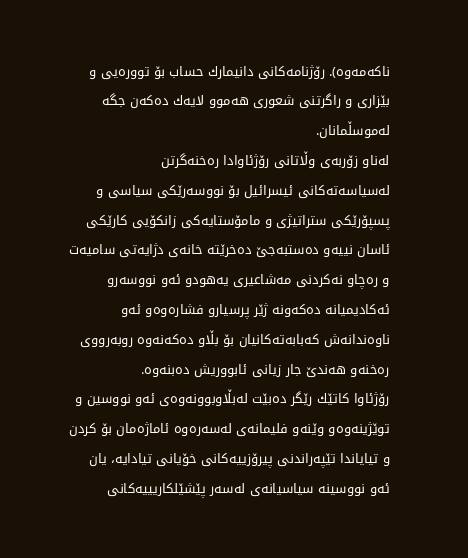ناكه‌مه‌وه‌). رۆژنامه‌كانی‌ دانیمارك حساب بۆ تووره‌یی‌ و بێزاری‌ و راگرتنی‌ شعوری‌ هه‌موو لایه‌ك ده‌كه‌ن جگه‌ له‌موسڵمانان.
له‌ناو زۆربه‌ی‌ وڵاتانی‌ رۆژئاوادا ره‌خنه‌گرتن له‌سیاسه‌ته‌كانی‌ ئیسرائیل بۆ نووسه‌رێكی‌ سیاسی‌ و پسپۆرێكی‌ ستراتیژی‌ و مامۆستایه‌كی‌ زانكۆیی‌ كارێكی‌ ئاسان نییه‌و ده‌ستبه‌جێ‌ ده‌خرێته‌ خانه‌ی‌ دژایه‌تی‌ سامیه‌ت و ره‌چاو نه‌كردنی‌ مه‌شاعیری‌ یه‌هودو ئه‌و نووسه‌رو ئه‌كادیمیانه‌ ده‌كه‌ونه‌ ژێر پرسیارو فشاره‌وه‌و ئه‌و ناوه‌ندانه‌ش كه‌بابه‌ته‌كانیان بۆ بڵاو ده‌كه‌نه‌وه‌ روبه‌رووی‌ ره‌خنه‌و هه‌ندێ‌ جار زیانی‌ ئابووریش ده‌بنه‌وه‌.
رۆژئاوا كاتێك رێگر ده‌بێت له‌بڵاوبوونه‌وه‌ی‌ ئه‌و نووسین و توێژینه‌وه‌و وێنه‌و فلیمانه‌ی‌ له‌سه‌ره‌وه‌ ئاماژه‌مان بۆ كردن و تیایاندا تێپه‌راندنی‌ پیرۆزییه‌كانی‌ خۆیانی‌ تیادایه‌، یان ئه‌و نووسینه‌ سیاسیانه‌ی‌ له‌سه‌ر پێشێلكاریییه‌كانی‌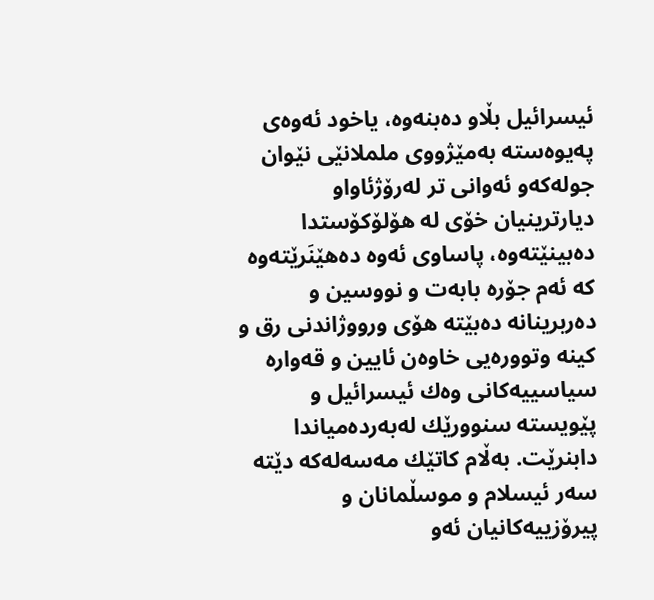ئیسرائیل بڵاو ده‌بنه‌وه‌، یاخود ئه‌وه‌ی‌ په‌یوه‌سته‌ به‌مێژووی‌ ململانێی‌ نێوان جوله‌كه‌و ئه‌وانی‌ تر له‌رۆژئاواو دیارترینیان خۆی‌ له‌ هۆلۆكۆستدا ده‌بینێته‌وه‌، پاساوی‌ ئه‌وه‌ ده‌هێنَرێته‌وه‌ كه‌ ئه‌م جۆره‌ بابه‌ت و نووسین و ده‌ربرینانه‌ ده‌بێته‌ هۆی‌ ورووژاندنی‌ رق و كینه‌ وتووره‌یی‌ خاوه‌ن ئایین و قه‌واره‌ سیاسییه‌كانی‌ وه‌ك ئیسرائیل و پێویسته‌ سنوورێك له‌به‌رده‌میاندا دابنرێت. به‌ڵام كاتێك مه‌سه‌له‌كه‌ دێته‌ سه‌ر ئیسلام و موسڵمانان و پیرۆزییه‌كانیان ئه‌و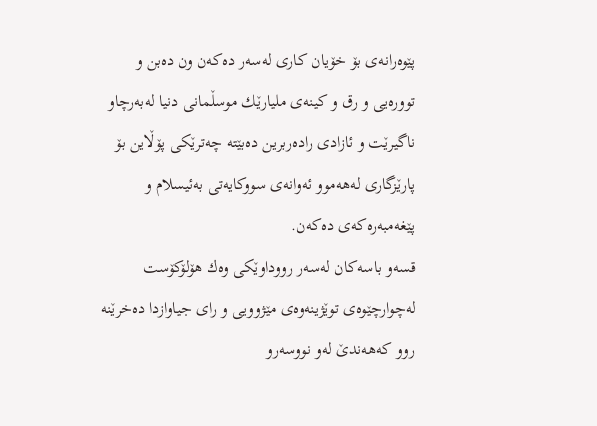پێوه‌رانه‌ی‌ بۆ خۆیان كاری‌ له‌سه‌ر ده‌كه‌ن ون ده‌بن و تووره‌یی‌ و رق و كینه‌ی‌ ملیارێك موسڵمانی‌ دنیا له‌به‌رچاو ناگیرێت و ئازادی‌ راده‌ربرین ده‌بێته‌ چه‌ترێكی‌ پۆڵاین بۆ پارێزگاری‌ له‌هه‌موو ئه‌وانه‌ی‌ سووكایه‌تی‌ به‌ئیسلام و پێغه‌مبه‌ره‌كه‌ی‌ ده‌كه‌ن.
قسه‌و باسه‌كان له‌سه‌ر رووداوێكی‌ وه‌ك هۆلۆكۆست له‌چوارچێوه‌ی‌ توێژینه‌وه‌ی‌ مێژوویی‌ و رای‌ جیاوازدا ده‌خرێنه‌ روو كه‌هه‌ندێ‌ له‌و نووسه‌رو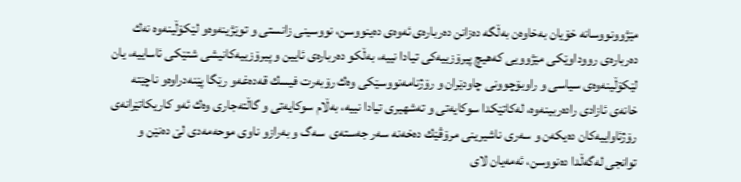مێژوونووسانه‌ خۆیان به‌خاوه‌ن به‌ڵگه‌ ده‌زانن ده‌رباره‌ی‌ ئه‌وه‌ی‌ ده‌ینووسن، نووسینی‌ زانستی‌ و توێژینه‌وه‌و لێكۆڵینه‌وه‌ نه‌ك ده‌رباره‌ی‌ رووداوێكی‌ مێژوویی‌ كه‌هیچ پیرۆزییه‌كی‌ تیادا نییه‌، به‌ڵكو ده‌رباره‌ی‌ ئایین و پیرۆزییه‌كانیشی‌ شتێكی‌ ئاساییه‌، یان لێكۆڵینه‌وه‌ی‌ سیاسی‌ و راوبۆچوونی‌ چاودێران و رۆژنامه‌نووسێكی‌ وه‌ك رۆبه‌رت فیسك قه‌ده‌غه‌و رێگا پێنه‌دراوه‌و ناچێته‌ خانه‌ی‌ ئازادی‌ راده‌ربینه‌وه‌، له‌كاتێكدا سوكایه‌تی‌ و ته‌شهیری‌ تیادا نییه‌، به‌ڵام سوكایه‌تی‌ و گاڵته‌جاری‌ وه‌ك ئه‌و كاریكاتێرانه‌ی‌ رۆژئاواییه‌كان ده‌یكه‌ن و سه‌ری‌ ناشیرینی‌ مرۆڤێك ده‌خه‌نه‌ سه‌ر جه‌سته‌ی‌  سه‌گ و به‌رازو ناوی‌ موحه‌مه‌دی‌ لێ‌ ده‌نێن و توانجی‌ له‌گه‌ڵدا ده‌نووسن، ئه‌مه‌یان لای‌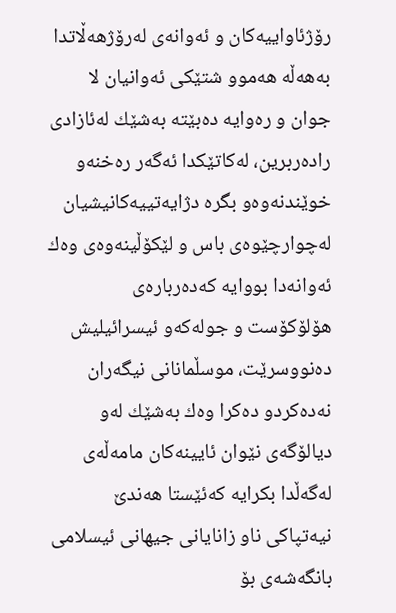رۆژئاواییه‌كان و ئه‌وانه‌ی‌ له‌رۆژهه‌ڵاتدا به‌هه‌ڵه‌ هه‌موو شتێكی‌ ئه‌وانیان لا جوان و ره‌وایه‌ ده‌بێته‌ به‌شێك له‌ئازادی‌ راده‌ربرین، له‌كاتێكدا ئه‌گه‌ر ره‌خنه‌و خوێندنه‌وه‌و بگره‌ دژایه‌تییه‌كانیشیان له‌چوارچێوه‌ی‌ باس و لێكۆڵینه‌وه‌ی‌ وه‌ك ئه‌وانه‌دا بووایه‌ كه‌ده‌رباره‌ی‌ هۆلۆكۆست و جوله‌كه‌و ئیسرائیلیش ده‌نووسرێت، موسڵمانانی‌ نیگه‌ران نه‌ده‌كردو ده‌كرا وه‌ك به‌شێك له‌و دیالۆگه‌ی‌ نێوان ئایینه‌كان مامه‌ڵه‌ی‌ له‌گه‌ڵدا بكرایه‌ كه‌ئێستا هه‌ندێ‌ نیه‌تپاكی‌ ناو زانایانی‌ جیهانی‌ ئیسلامی‌ بانگه‌شه‌ی‌ بۆ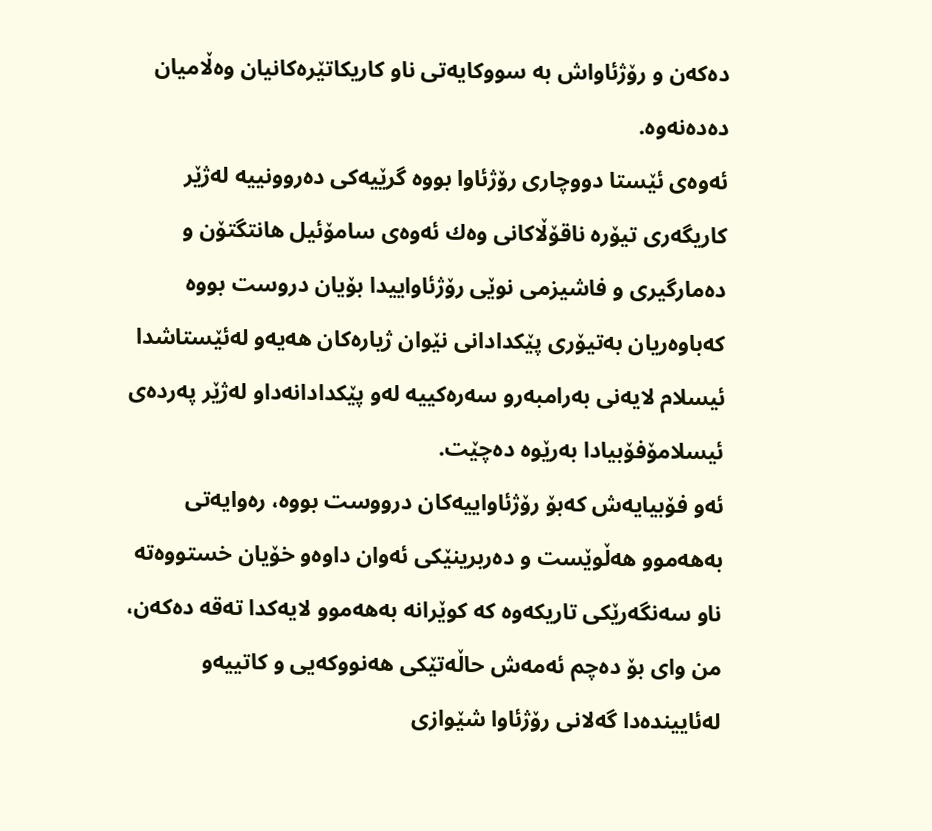ده‌كه‌ن و رۆژئاواش به‌ سووكایه‌تی‌ ناو كاریكاتێره‌كانیان وه‌ڵامیان ده‌ده‌نه‌وه‌.
ئه‌وه‌ی‌ ئێستا دووچاری‌ رۆژئاوا بووه‌ گرێیه‌كی‌ ده‌روونییه‌ له‌ژێر كاریگه‌ری‌ تیۆره‌ ناقۆڵاكانی‌ وه‌ك ئه‌وه‌ی‌ سامۆئیل هانتگتۆن و ده‌مارگیری‌ و فاشیزمی‌ نوێی‌ رۆژئاواییدا بۆیان دروست بووه‌ كه‌باوه‌ریان به‌تیۆری‌ پێكدادانی‌ نێوان ژیاره‌كان هه‌یه‌و له‌ئێستاشدا ئیسلام لایه‌نی‌ به‌رامبه‌رو سه‌ره‌كییه‌ له‌و پێكدادانه‌داو له‌ژێر په‌رده‌ی‌ ئیسلامۆفۆبیادا به‌رێوه‌ ده‌چێت.
ئه‌و فۆبیایه‌ش كه‌بۆ رۆژئاواییه‌كان درووست بووه‌، ره‌وایه‌تی‌ به‌هه‌موو هه‌ڵوێست و ده‌ربرینێكی‌ ئه‌وان داوه‌و خۆیان خستووه‌ته‌ ناو سه‌نگه‌رێكی‌ تاریكه‌وه‌ كه‌ كوێرانه‌ به‌هه‌موو لایه‌كدا ته‌قه‌ ده‌كه‌ن، من وای‌ بۆ ده‌چم ئه‌مه‌ش حاڵه‌تێكی‌ هه‌نووكه‌یی‌ و كاتییه‌و له‌ئایینده‌دا گه‌لانی‌ رۆژئاوا شێوازی‌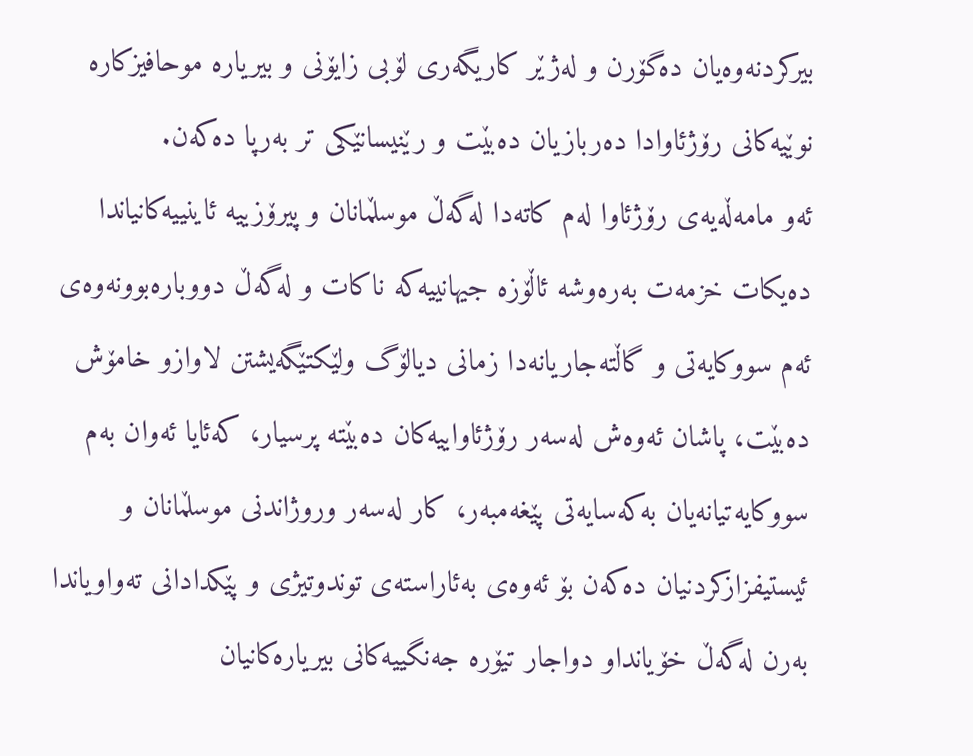بیركردنه‌وه‌یان ده‌گۆرن و له‌ژێر كاریگه‌ری‌ لۆبی‌ زایۆنی‌ و بیریاره‌ موحافیزكاره‌ نوێیه‌كانی‌ رۆژئاوادا ده‌ربازیان ده‌بێت و رێنیسانێكی‌ تر به‌رپا ده‌كه‌ن.
ئه‌و مامه‌ڵه‌یه‌ی‌ رۆژئاوا له‌م كاته‌دا له‌گه‌ڵ موسڵمانان و پیرۆزییه‌ ئاینییه‌كانیاندا ده‌یكات خزمه‌ت به‌ره‌وشه‌ ئاڵۆزه‌ جیهانییه‌كه‌ ناكات و له‌گه‌ڵ دووباره‌بوونه‌وه‌ی‌ ئه‌م سووكایه‌تی‌ و گاڵته‌جاریانه‌دا زمانی‌ دیالۆگ ولێكتێگه‌یشتن لاوازو خامۆش ده‌بێت، پاشان ئه‌وه‌ش له‌سه‌ر رۆژئاواییه‌كان ده‌بێته‌ پرسیار، كه‌ئایا ئه‌وان به‌م سووكایه‌تیانه‌یان به‌كه‌سایه‌تی‌ پێغه‌مبه‌ر، كار له‌سه‌ر وروژاندنی‌ موسڵمانان و ئیستیفزازكردنیان ده‌كه‌ن بۆ ئه‌وه‌ی‌ به‌ئاراسته‌ی‌ توندوتیژی‌ و پێكدادانی ته‌واویاندا به‌رن له‌گه‌ڵ خۆیانداو دواجار تیۆره‌ جه‌نگییه‌كانی‌ بیریاره‌كانیان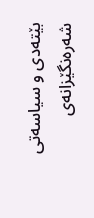بێته‌دی‌ و سیاسه‌تی‌ شه‌ره‌نگێزانه‌ی‌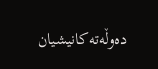ده‌وڵه‌ته‌كانیشیان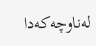له‌ناوچه‌كه‌دا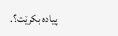پیاده‌ بكرێت؟.